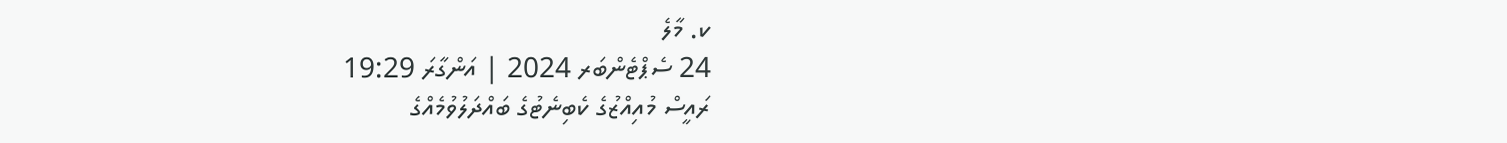ކ. މާލެ
24 ސެޕްޓެންބަރ 2024 | އަންގާރަ 19:29
ރައީސް މުއިއްޒުގެ ކެބިނެޓުގެ ބައްދަލުވުމެއްގެ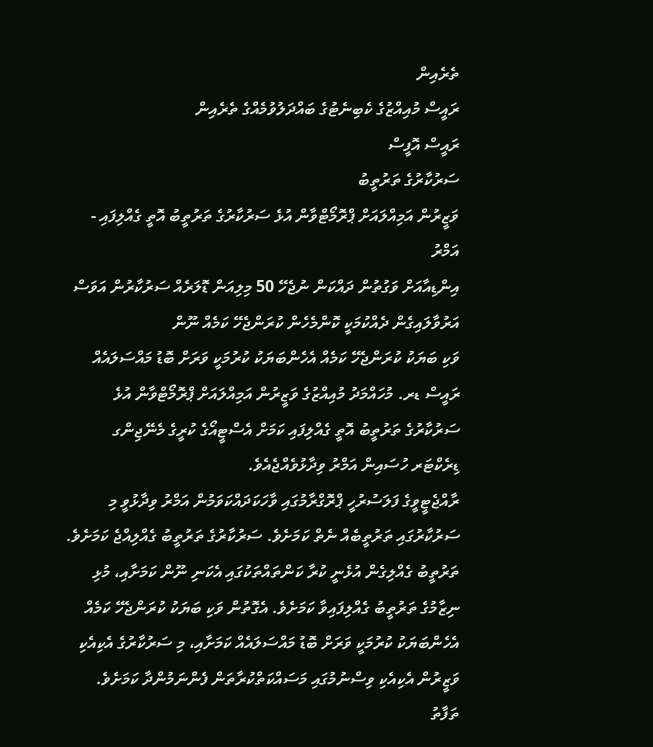ތެރެއިން
ރައީސް މުއިއްޒުގެ ކެބިނެޓުގެ ބައްދަލުވުމެއްގެ ތެރެއިން
ރައީސް އޮފީސް
ސަރުކާރުގެ ތަރުތީބު
ވަޒީރުން އަމިއްލައަށް ޕްރޮމޯޓްވާން އުޅެ ސަރުކާރުގެ ތަރުތީބު އޮތީ ގެއްލިފައި - އަމްރު
އިންޑިއާއަށް ވަގުތުން ދައްކަން ނުޖެހޭ 50 މިލިއަން ޑޮލަރެއް ސަރުކާރުން އަވަސް އަރުވާލައިގެން ދެއްކުމަކީ ކޮންމެހެން ކުރަންޖެހޭ ކަމެއް ނޫން
ވަކި ބަޔަކު ކުރަންޖެހޭ ކަމެއް އެހެންބަޔަކު ކުރުމަކީ ވަރަށް ބޮޑު މައްސަލައެއް
ރައީސް ޑރ. މުހައްމަދު މުއިއްޒުގެ ވަޒީރުން އަމިއްލައަށް ޕްރޮމޯޓްވާން އުޅެ ސަރުކާރުގެ ތަރުތީބު އޮތީ ގެއްލިފައި ކަމަށް އެސްޓީއޯގެ ކުރީގެ މެނޭޖިންގ ޑިރެކްޓަރ ހުސައިން އަމްރު ވިދާޅުވެއްޖެއެވެ.
ރާއްޖެޓީވީގެ ފަލަސުރުހީ ޕްރޮގްރާމުގައި ވާހަކަދައްކަވަމުން އަމްރު ވިދާޅުވީ މި ސަރުކާރުގައި ތަރުތީބެއް ނެތް ކަމަށެވެ. ސަރުކާރުގެ ތަރުތީބު ގެއްލިއްޖެ ކަމަށެވެ. ތަރުތީބު ގެއްލިގެން އުޅެނީ ކުރާ ކަންތައްތަކުގައި އެކަނި ނޫން ކަމަށާއި، މުޅި ނިޒާމުގެ ތަރުތީބު ގެއްލިފައިވާ ކަމަށެވެ. އެގޮތުން ވަކި ބަޔަކު ކުރަންޖެހޭ ކަމެއް އެހެންބަޔަކު ކުރުމަކީ ވަރަށް ބޮޑު މައްސަލައެއް ކަމަށާއި، މި ސަރުކާރުގެ އެކިއެކި ވަޒީރުން އެކިއެކި ވިސްނުމުގައި މަސައްކަތްކުރާތަން ފެންނަމުންދާ ކަމަށެވެ.
ތަފާތު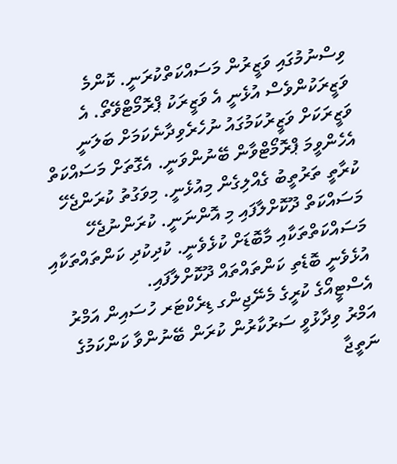ވިސްނުމުގައި ވަޒީރުން މަސައްކަތްކުރަނީ. ކޮންމެ ވަޒީރަކުންވެސް އުޅެނީ އެ ވަޒީރަކު ޕްރޮމޯޓްވޭތޯ. އެ ވަޒީރަކަށް ވަޒީރުކަމުގައު ނުހެރެވިދާނެކަމަށް ބަލަނީ އެހެންވީމަ ޕްރޮމޯޓްވާން ބޭނުންވަނީ. އެގޮތަށް މަސައްކަތް ކުރާތީ ތަރުތީބު ގެއްލިގެން މިއުޅެނީ. މިވަގުތު ކުރަންޖެހޭ މަސައްކަތް ދޫކޮށްލާފައި މި އޮންނަނީ. ކުރަންނުޖެހޭ މަސައްކަތްތަކާއި މާބޮޑަށް ކުޅެވެނީ. ކުދިކުދި ކަންތައްތަކާއި އުޅެވެނީ ބޮޑެތި ކަންތައްތައް ދޫކޮށްލާފައި.
އެސްޓީއޯގެ ކުރީގެ މެނޭޖިންގ ޑިރެކްޓަރ ހުސައިން އަމްރު
އަމްރު ވިދާޅުވީ ސަރުކާރުން ކުރަން ބޭނުންވާ ކަންކަމުގެ ނަތީޖާ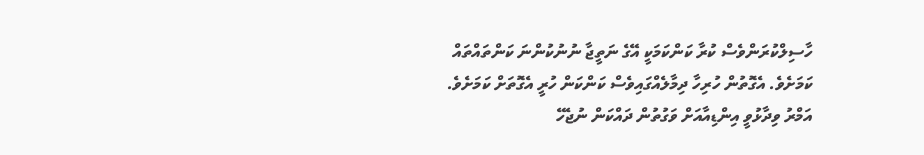ހާސިލްކުރަންވެސް ކުރާ ކަންކަމަކީ އޭގެ ނަތީޖާ ނުނުކުންނަ ކަންތައްތައް ކަމަށެވެ. އެގޮތުން ހުރިހާ ދިމާލެއްގައިވެސް ކަންކަން ހުރީ އެގޮތަށް ކަމަށެވެ.
އަމްރު ވިދާޅުވީ އިންޑިއާއަށް ވަގުތުން ދައްކަން ނުޖެހޭ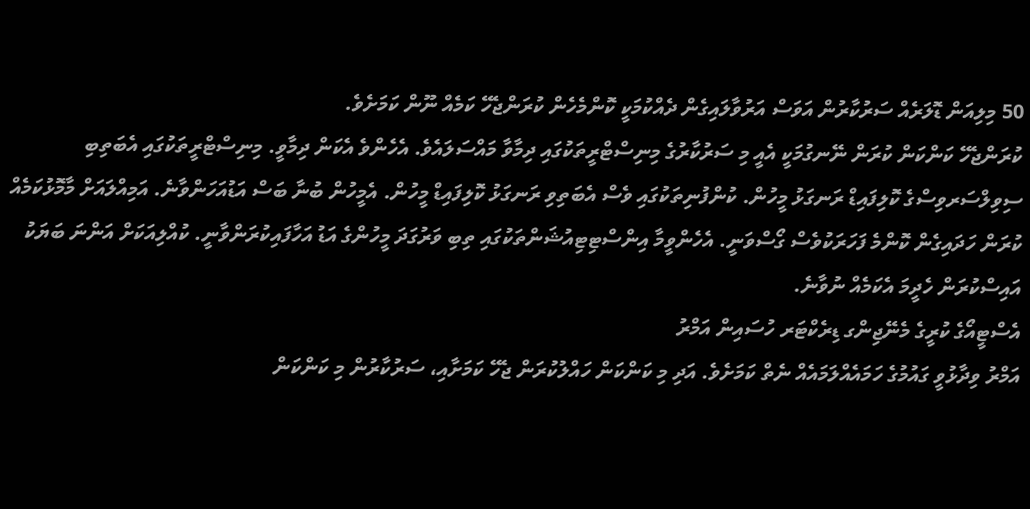50 މިލިއަން ޑޮލަރެއް ސަރުކާރުން އަވަސް އަރުވާލައިގެން ދެއްކުމަކީ ކޮންމެހެން ކުރަންޖެހޭ ކަމެއް ނޫން ކަމަށެވެ.
ކުރަންޖެހޭ ކަންކަން ކުރަން ނޭނގުމަކީ އެއީ މި ސަރުކާރުގެ މިނިސްޓްރީތަކުގައި ދިމާވާ މައްސަލައެވެ. އެހެންވެ އެކަން ދިމާވީ. މިނިސްޓްރީތަކުގައި އެބަތިބި ސިވިލްސަރވިސްގެ ކޮލިފައިޑް ރަނގަޅު މީހުން. ކުންފުނިތަކުގައި ވެސް އެބަތިވި ރަނގަޅު ކޮލިފައިޑް މީހުން. އެމީހުން ބުނާ ބަސް އަޑުއަހަންވާނެ. އަމިއްލައަށް މާމޮޅުކަމެއް ކުރަން ހަދައިގެން ކޮންމެ ފަހަރަކުވެސް ގޯސްވަނީ. އެހެންވީމާ އިންސްޓިޓިއުޝަންތަކުގައި ތިބި ވަރުގަދަ މީހުންގެ އަޑު އަހާފައިކުރަންވާނީ. ކުއްލިއަކަށް އަންނަ ބަޔަކު އައިސްކުރަން ހެދީމަ އެކަމެއް ނުވާނެ.
އެސްޓީއޯގެ ކުރީގެ މެނޭޖިންގ ޑިރެކްޓަރ ހުސައިން އަމްރު
އަމްރު ވިދާޅުވީ ގައުމުގެ ހަމައެއްލަމައެއް ނެތް ކަމަށެވެ. އަދި މި ކަންކަން ހައްލުކުރަން ޖެހޭ ކަމަށާއި، ސަރުކާރުން މި ކަންކަން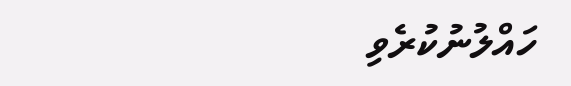ހައްލުނުކުރެވި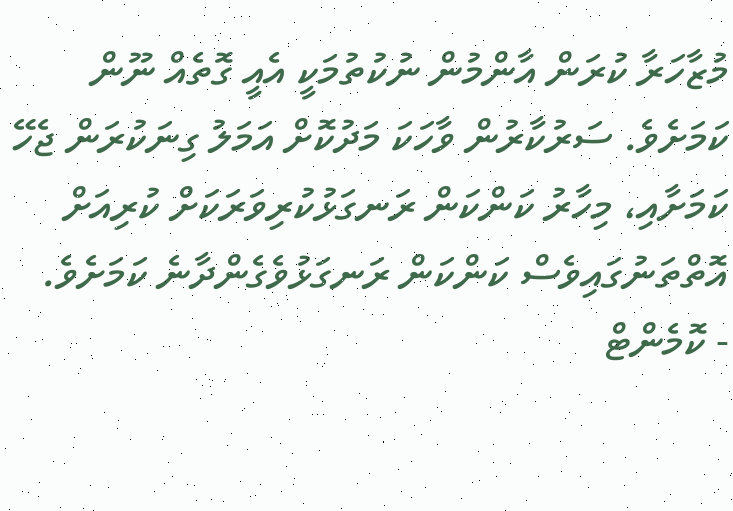މުޒާހަރާ ކުރަން އާންމުން ނުކުތުމަކީ އެއީ ގޮތެއް ނޫން ކަމަށެވެ. ސަރުކާރުން ވާހަކަ މަދުކޮށް އަމަލު ގިނަކުރަން ޖެހޭ ކަމަށާއި، މިހާރު ކަންކަން ރަނގަޅުކުރިވަރަކަށް ކުރިއަށް އޮތްތަނުގައިވެސް ކަންކަން ރަނގަޅުވެގެންދާނެ ކަމަށެވެ.
- ކޮމެންޓް